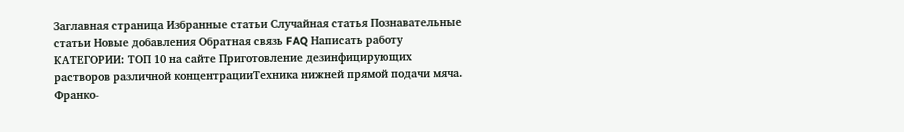Заглавная страница Избранные статьи Случайная статья Познавательные статьи Новые добавления Обратная связь FAQ Написать работу КАТЕГОРИИ: ТОП 10 на сайте Приготовление дезинфицирующих растворов различной концентрацииТехника нижней прямой подачи мяча. Франко-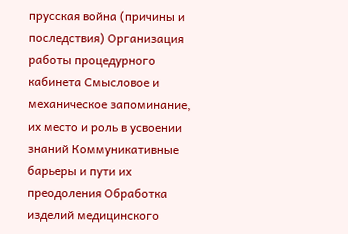прусская война (причины и последствия) Организация работы процедурного кабинета Смысловое и механическое запоминание, их место и роль в усвоении знаний Коммуникативные барьеры и пути их преодоления Обработка изделий медицинского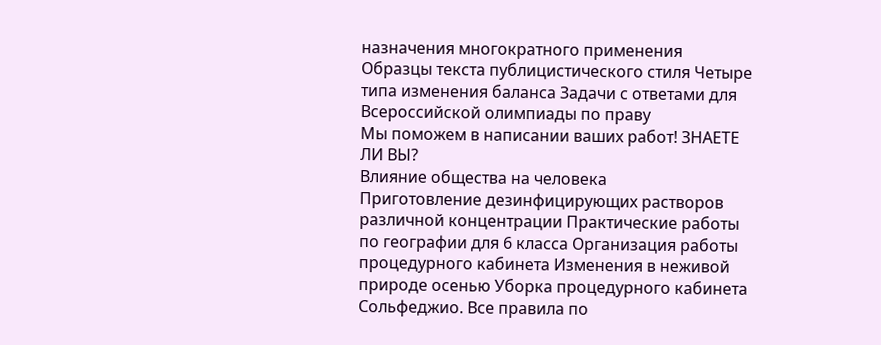назначения многократного применения Образцы текста публицистического стиля Четыре типа изменения баланса Задачи с ответами для Всероссийской олимпиады по праву
Мы поможем в написании ваших работ! ЗНАЕТЕ ЛИ ВЫ?
Влияние общества на человека
Приготовление дезинфицирующих растворов различной концентрации Практические работы по географии для 6 класса Организация работы процедурного кабинета Изменения в неживой природе осенью Уборка процедурного кабинета Сольфеджио. Все правила по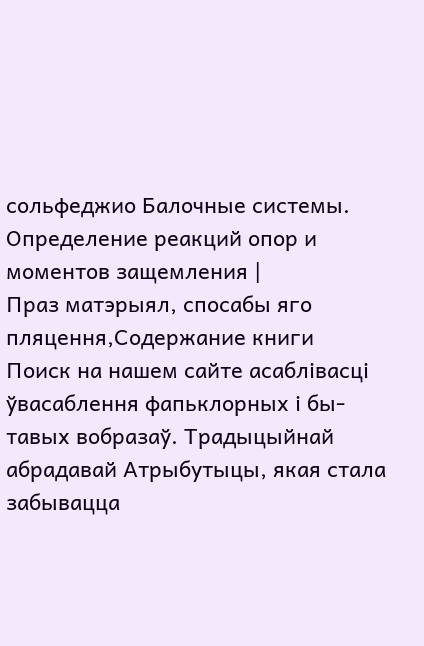сольфеджио Балочные системы. Определение реакций опор и моментов защемления |
Праз матэрыял, спосабы яго пляцення,Содержание книги
Поиск на нашем сайте асаблівасці ўвасаблення фапьклорных і бы- тавых вобразаў. Традыцыйнай абрадавай Атрыбутыцы, якая стала забывацца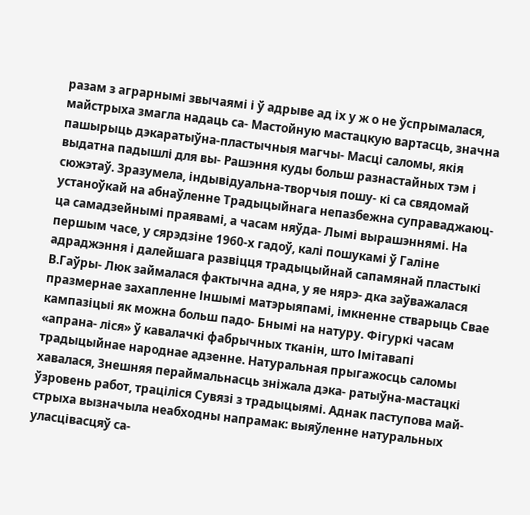разам з аграрнымі звычаямі і ў адрыве ад іх у ж о не ўспрымалася, майстрыха змагла надаць са- Мастойную мастацкую вартасць, значна пашырыць дэкаратыўна-пластычныя магчы- Масці саломы, якія выдатна падышлі для вы- Рашэння куды больш разнастайных тэм і сюжэтаў. Зразумела, індывідуальна-творчыя пошу- кі са свядомай устаноўкай на абнаўленне Традыцыйнага непазбежна суправаджаюц- ца самадзейнымі праявамі, а часам няўда- Лымі вырашэннямі. На першым часе, у сярэдзіне 1960-х гадоў, калі пошукамі ў Галіне адраджэння і далейшага развіцця традыцыйнай сапамянай пластыкі В.Гаўры- Люк займалася фактычна адна, у яе нярэ- дка заўважалася празмернае захапленне Іншымі матэрыяпамі, імкненне стварыць Свае кампазіцыі як можна больш падо- Бнымі на натуру. Фігуркі часам «апрана- ліся» ў кавалачкі фабрычных тканін, што Імітавапі традыцыйнае народнае адзенне. Натуральная прыгажосць саломы хавалася, Знешняя пераймальнасць зніжала дэка- ратыўна-мастацкі ўзровень работ, траціліся Сувязі з традыцыямі. Аднак паступова май- стрыха вызначыла неабходны напрамак: выяўленне натуральных уласцівасцяў са-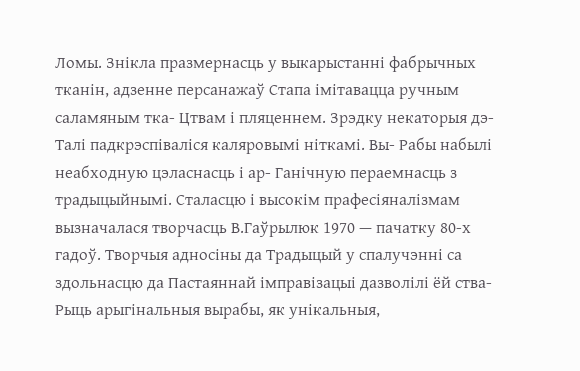Ломы. Знікла празмернасць у выкарыстанні фабрычных тканін, адзенне персанажаў Стапа імітавацца ручным саламяным тка- Цтвам і пляценнем. Зрэдку некаторыя дэ- Талі падкрэспіваліся каляровымі ніткамі. Вы- Рабы набылі неабходную цэласнасць і ар- Ганічную пераемнасць з традыцыйнымі. Сталасцю і высокім прафесіяналізмам вызначалася творчасць В.Гаўрылюк 1970 — пачатку 80-х гадоў. Творчыя адносіны да Традыцый у спалучэнні са здольнасцю да Пастаяннай імправізацыі дазволілі ёй ства- Рыць арыгінальныя вырабы, як унікальныя,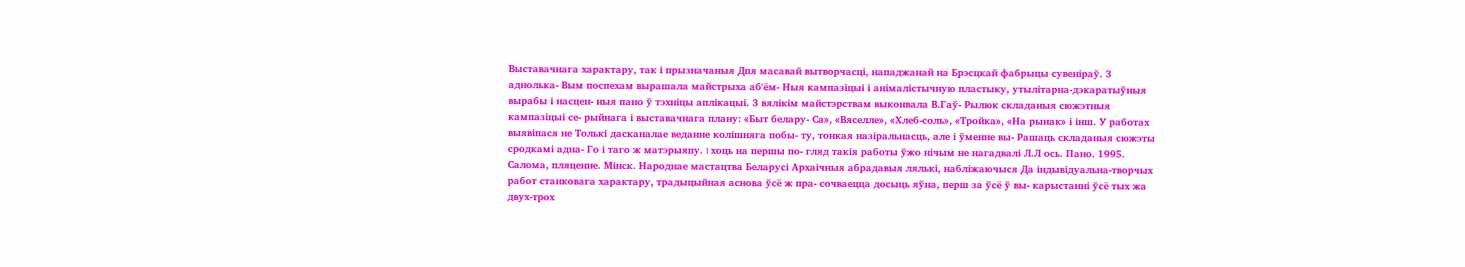Выставачнага характару, так і прызначаныя Дпя масавай вытворчасці, нападжанай на Брэсцкай фабрыцы сувеніраў. 3 аднолька- Вым поспехам вырашала майстрыха аб'ём- Ныя кампазіцыі і анімалістычную пластыку, утылітарна-дэкаратыўныя вырабы і насцен- ныя пано ў тэхніцы аплікацыі. 3 вялікім майстэрствам выконвала В.Гаў- Рылюк складаныя сюжэтныя кампазіцыі се- рыйнага і выставачнага плану: «Быт белару- Са», «Вяселле», «Хлеб-соль», «Тройка», «На рынак» і інш. У работах выявіпася не Толькі дасканалае веданне колішняга побы- ту, тонкая назіральнасць, але і ўменне вы- Рашаць складаныя сюжэты сродкамі адна- Го і таго ж матэрыяпу. I хоць на першы по- гляд такія работы ўжо нічым не нагадвалі Л.Л ось. Пано. 1995. Салома, пляценне. Мінск. Народнае мастацтва Беларусі Архаічныя абрадавыя лялькі, набліжаючыся Да індывідуальна-творчых работ станковага характару, традыцыйная аснова ўсё ж пра- сочваецца досыць яўна, перш за ўсё ў вы- карыстанні ўсё тых жа двух-трох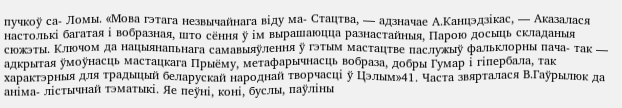пучкоў са- Ломы. «Мова гэтага незвычайнага віду ма- Стацтва, — адзначае А.Канцэдзікас, — Аказалася настолькі багатая і вобразная, што сёння ў ім вырашаюцца разнастайныя, Парою досыць складаныя сюжэты. Ключом да нацыянапьнага самавыяўлення ў гэтым мастацтве паслужыў фальклорны пача- так — адкрытая ўмоўнасць мастацкага Прыёму, метафарычнасць вобраза, добры Гумар і гіпербала, так характэрныя для традыцый беларускай народнай творчасці ў Цэлым»41. Часта звярталася В.Гаўрылюк да аніма- лістычнай тэматыкі. Яе пеўні, коні, буслы, паўліны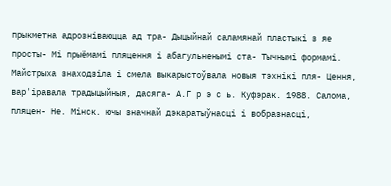прыкметна адрозніваюцца ад тра- Дыцыйнай саламянай пластыкі з яе просты- Мі прыёмамі пляцення і абагульненымі ста- Тычнымі формамі. Майстрыха знаходзіла і смела выкарыстоўвала новыя тэхнікі пля- Цення, вар'іравала традыцыйныя, дасяга- А.Г р э с ь. Куфэрак. 1988. Салома, пляцен- Не. Мінск. ючы значнай дэкаратыўнасці і вобразнасці,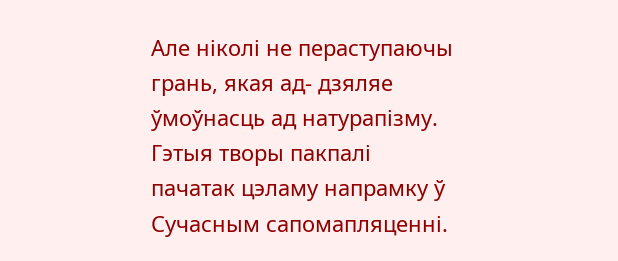Але ніколі не пераступаючы грань, якая ад- дзяляе ўмоўнасць ад натурапізму. Гэтыя творы пакпалі пачатак цэламу напрамку ў Сучасным сапомапляценні.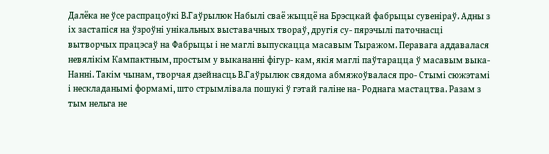Далёка не ўсе распрацоўкі В.Гаўрылюк Набылі сваё жыццё на Брэсцкай фабрыцы сувеніраў. Адны з іх застапіся на ўзроўні унікальных выставачных твораў, другія су- пярэчылі паточнасці вытворчых працэсаў на Фабрыцы і не маглі выпускацца масавым Тыражом. Перавага аддавалася невялікім Кампактным, простым у выкананні фігур- кам, якія маглі паўтарацца ў масавым выка- Нанні. Такім чынам, творчая дзейнасць В.Гаўрылюк свядома абмяжоўвалася про- Стымі сюжэтамі і нескладанымі формамі, што стрымлівала пошукі ў гэтай галіне на- Роднага мастацтва. Разам з тым нельга не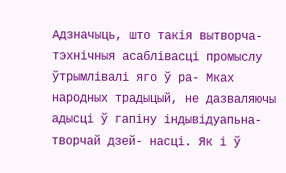Адзначыць, што такія вытворча-тэхнічныя асаблівасці промыслу ўтрымлівалі яго ў ра- Мках народных традыцый, не дазваляючы адысці ў гапіну індывідуапьна-творчай дзей- насці. Як і ў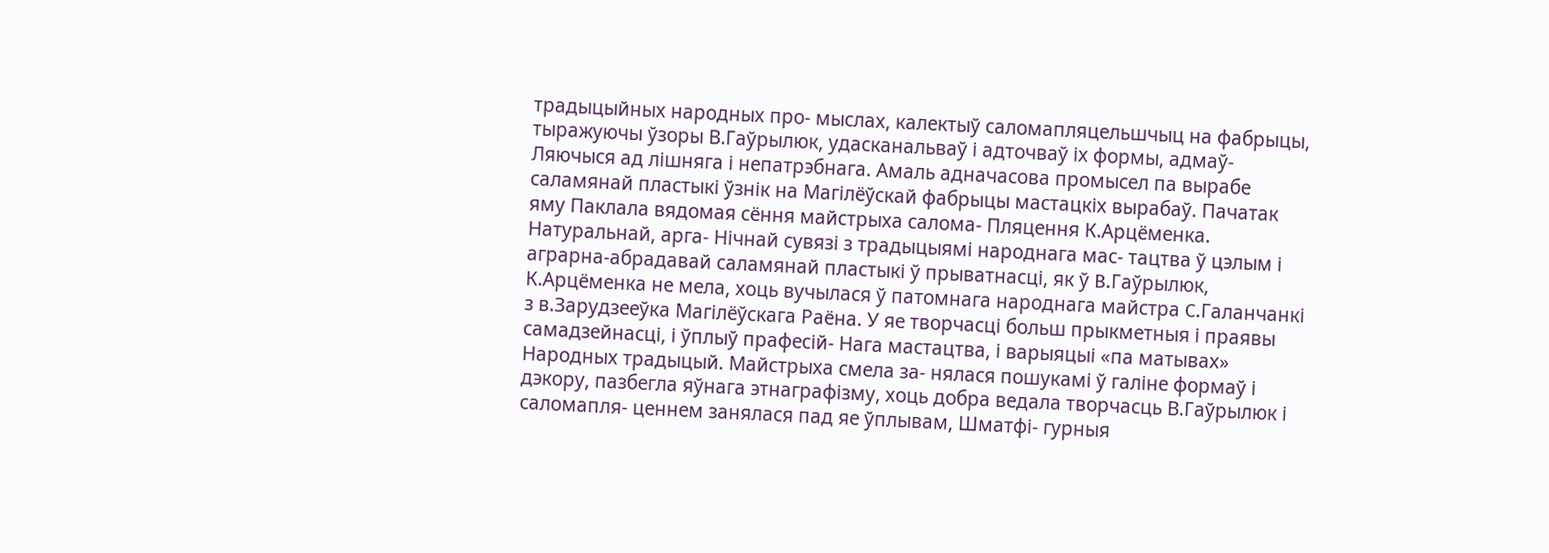традыцыйных народных про- мыслах, калектыў саломапляцельшчыц на фабрыцы, тыражуючы ўзоры В.Гаўрылюк, удасканальваў і адточваў іх формы, адмаў- Ляючыся ад лішняга і непатрэбнага. Амаль адначасова промысел па вырабе саламянай пластыкі ўзнік на Магілёўскай фабрыцы мастацкіх вырабаў. Пачатак яму Паклала вядомая сёння майстрыха салома- Пляцення К.Арцёменка. Натуральнай, арга- Нічнай сувязі з традыцыямі народнага мас- тацтва ў цэлым і аграрна-абрадавай саламянай пластыкі ў прыватнасці, як ў B.Гаўрылюк, К.Арцёменка не мела, хоць вучылася ў патомнага народнага майстра C.Галанчанкі з в.Зарудзееўка Магілёўскага Раёна. У яе творчасці больш прыкметныя і праявы самадзейнасці, і ўплыў прафесій- Нага мастацтва, і варыяцыі «па матывах» Народных традыцый. Майстрыха смела за- нялася пошукамі ў галіне формаў і дэкору, пазбегла яўнага этнаграфізму, хоць добра ведала творчасць В.Гаўрылюк і саломапля- ценнем занялася пад яе ўплывам, Шматфі- гурныя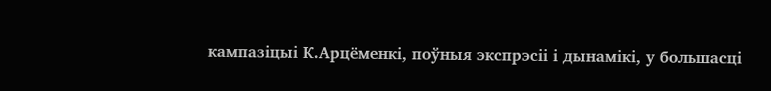кампазіцыі К.Арцёменкі, поўныя экспрэсіі і дынамікі, у большасці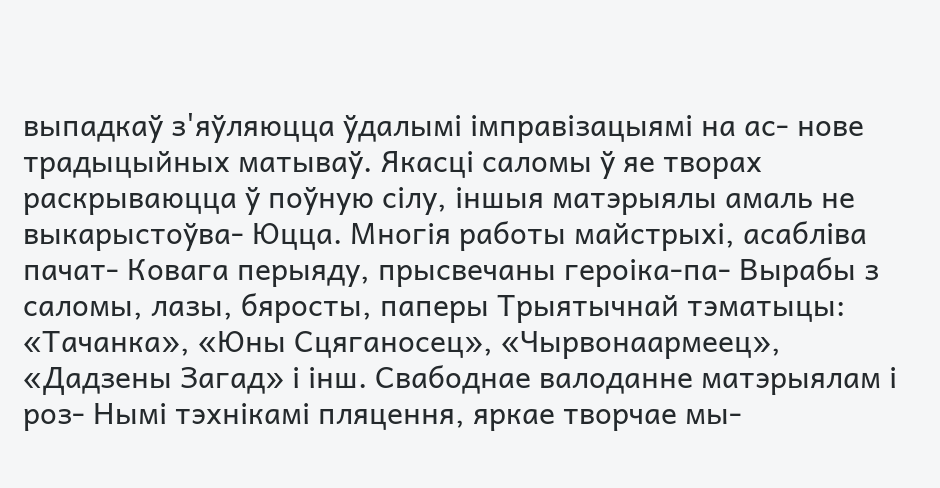выпадкаў з'яўляюцца ўдалымі імправізацыямі на ас- нове традыцыйных матываў. Якасці саломы ў яе творах раскрываюцца ў поўную сілу, іншыя матэрыялы амаль не выкарыстоўва- Юцца. Многія работы майстрыхі, асабліва пачат- Ковага перыяду, прысвечаны героіка-па- Вырабы з саломы, лазы, бяросты, паперы Трыятычнай тэматыцы: «Тачанка», «Юны Сцяганосец», «Чырвонаармеец», «Дадзены Загад» і інш. Свабоднае валоданне матэрыялам і роз- Нымі тэхнікамі пляцення, яркае творчае мы-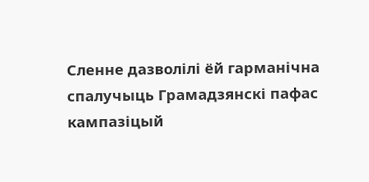Сленне дазволілі ёй гарманічна спалучыць Грамадзянскі пафас кампазіцый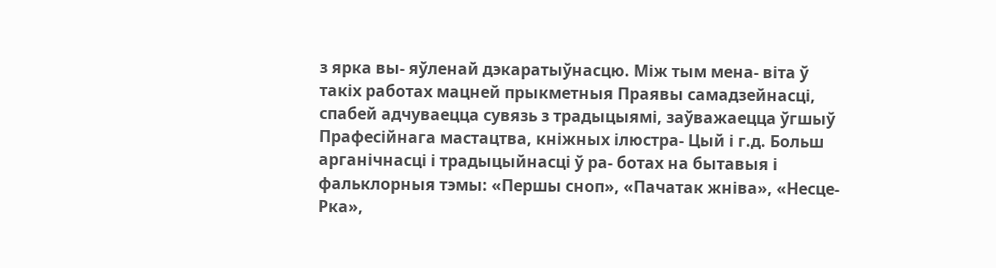з ярка вы- яўленай дэкаратыўнасцю. Між тым мена- віта ў такіх работах мацней прыкметныя Праявы самадзейнасці, спабей адчуваецца сувязь з традыцыямі, заўважаецца ўгшыў Прафесійнага мастацтва, кніжных ілюстра- Цый і г.д. Больш арганічнасці і традыцыйнасці ў ра- ботах на бытавыя і фальклорныя тэмы: «Першы сноп», «Пачатак жніва», «Несце- Рка»,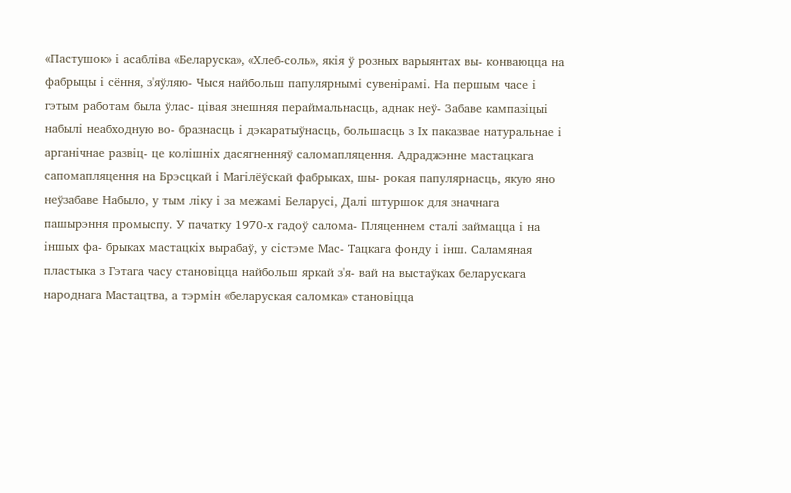«Пастушок» і асабліва «Беларуска», «Хлеб-соль», якія ў розных варыянтах вы- конваюцца на фабрыцы і сёння, з'яўляю- Чыся найбольш папулярнымі сувенірамі. На першым часе і гэтым работам была ўлас- цівая знешняя пераймальнасць, аднак неў- Забаве кампазіцыі набылі неабходную во- бразнасць і дэкаратыўнасць, большасць з Іх паказвае натуральнае і арганічнае развіц- це колішніх дасягненняў саломапляцення. Адраджэнне мастацкага сапомапляцення на Брэсцкай і Магілёўскай фабрыках, шы- рокая папулярнасць, якую яно неўзабаве Набыло, у тым ліку і за межамі Беларусі, Далі штуршок для значнага пашырэння промыспу. У пачатку 1970-х гадоў салома- Пляценнем сталі займацца і на іншых фа- брыках мастацкіх вырабаў, у сістэме Мас- Тацкага фонду і інш. Саламяная пластыка з Гэтага часу становіцца найбольш яркай з'я- вай на выстаўках беларускага народнага Мастацтва, а тэрмін «беларуская саломка» становіцца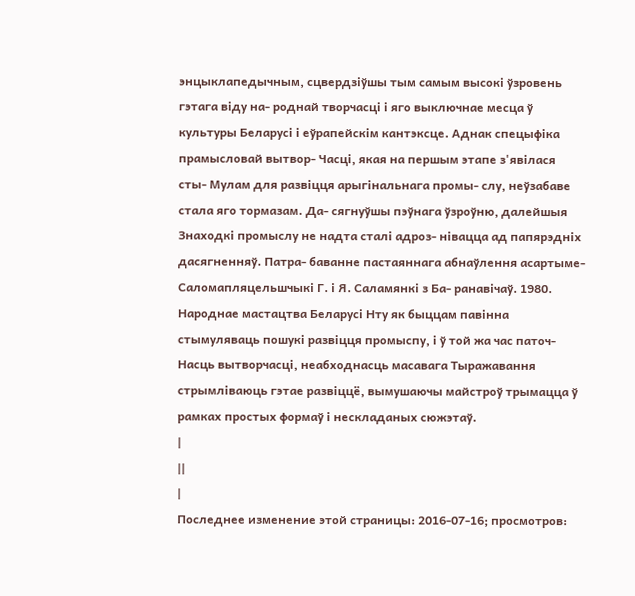энцыклапедычным, сцвердзіўшы тым самым высокі ўзровень гэтага віду на- роднай творчасці і яго выключнае месца ў культуры Беларусі і еўрапейскім кантэксце. Аднак спецыфіка прамысловай вытвор- Часці, якая на першым этапе з'явілася сты- Мулам для развіцця арыгінальнага промы- слу, неўзабаве стала яго тормазам. Да- сягнуўшы пэўнага ўзроўню, далейшыя Знаходкі промыслу не надта сталі адроз- нівацца ад папярэдніх дасягненняў. Патра- баванне пастаяннага абнаўлення асартыме- Саломапляцельшчыкі Г. і Я. Саламянкі з Ба- ранавічаў. 1980. Народнае мастацтва Беларусі Нту як быццам павінна стымуляваць пошукі развіцця промыспу, і ў той жа час паточ- Насць вытворчасці, неабходнасць масавага Тыражавання стрымліваюць гэтае развіццё, вымушаючы майстроў трымацца ў рамках простых формаў і нескладаных сюжэтаў.
|
||
|
Последнее изменение этой страницы: 2016-07-16; просмотров: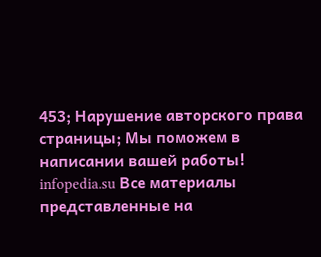453; Нарушение авторского права страницы; Мы поможем в написании вашей работы! infopedia.su Все материалы представленные на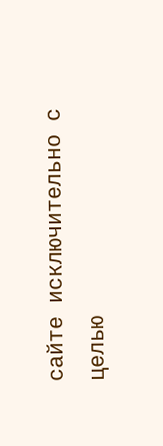сайте исключительно с целью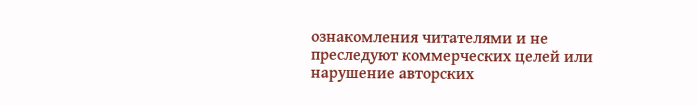ознакомления читателями и не преследуют коммерческих целей или нарушение авторских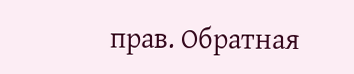прав. Обратная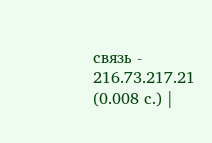связь - 216.73.217.21 (0.008 с.) |